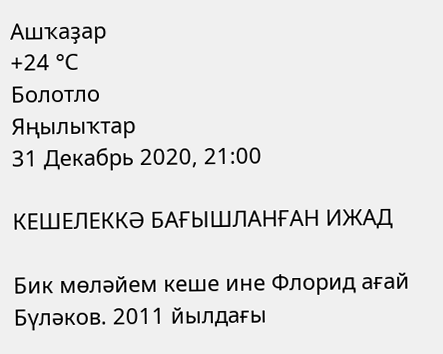Ашҡаҙар
+24 °С
Болотло
Яңылыҡтар
31 Декабрь 2020, 21:00

КЕШЕЛЕККӘ БАҒЫШЛАНҒАН ИЖАД

Бик мөләйем кеше ине Флорид ағай Бүләков. 2011 йылдағы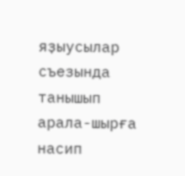яҙыусылар съезында танышып арала-шырға насип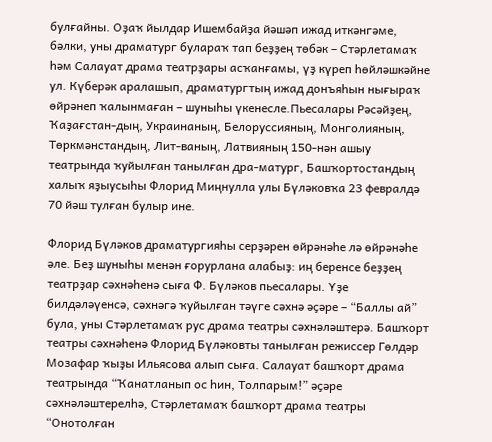булғайны. Оҙаҡ йылдар Ишембайҙа йәшәп ижад иткәнгәме, бәлки, уны драматург булараҡ тап беҙҙең төбәк – Стәрлетамаҡ һәм Салауат драма театрҙары асҡанғамы, үҙ күреп һөйләшкәйне ул. Күберәк аралашып, драматургтың ижад донъяһын нығыраҡ өйрәнеп ҡалынмаған – шуныһы үкенесле.Пьесалары Рәсәйҙең, Ҡаҙағстан-дың, Украинаның, Белоруссияның, Монголияның, Төркмәнстандың, Лит-ваның, Латвияның 150-нән ашыу театрында ҡуйылған танылған дра-матург, Башҡортостандың халыҡ яҙыусыһы Флорид Миңнулла улы Бүләковҡа 23 февралдә 70 йәш тулған булыр ине.

Флорид Бүләков драматургияһы серҙәрен өйрәнәһе лә өйрәнәһе әле. Беҙ шуныһы менән ғорурлана алабыҙ: иң беренсе беҙҙең театрҙар сәхнәһенә сыға Ф. Бүләков пьесалары. Үҙе билдәләүенсә, сәхнәгә ҡуйылған тәүге сәхнә әҫәре – “Баллы ай” була, уны Стәрлетамаҡ рус драма театры сәхнәләштерә. Башҡорт театры сәхнәһенә Флорид Бүләковты танылған режиссер Гөлдәр Мозафар ҡыҙы Ильясова алып сыға. Салауат башҡорт драма театрында “Ҡанатланып ос һин, Толпарым!” әҫәре сәхнәләштерелһә, Стәрлетамаҡ башҡорт драма театры “Онотолған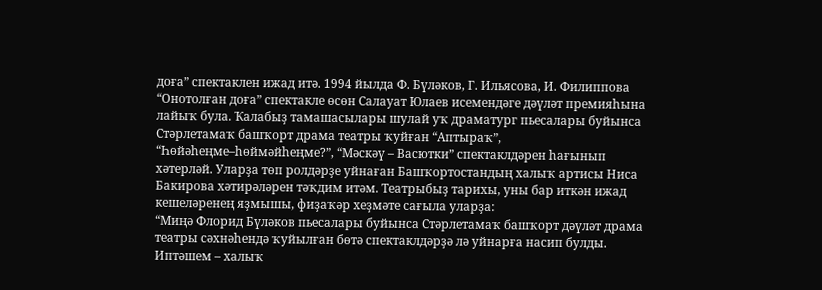доға” спектаклен ижад итә. 1994 йылда Ф. Бүләков, Г. Ильясова, И. Филиппова “Онотолған доға” спектакле өсөн Салауат Юлаев исемендәге дәүләт премияһына лайыҡ була. Ҡалабыҙ тамашасылары шулай уҡ драматург пьесалары буйынса Стәрлетамаҡ башҡорт драма театры ҡуйған “Аптыраҡ”, “Һөйәһеңме–һөймәйһеңме?”, “Мәскәү – Васютки” спектаклдәрен һағынып хәтерләй. Уларҙа төп ролдәрҙе уйнаған Башҡортостандың халыҡ артисы Ниса Бакирова хәтирәләрен тәҡдим итәм. Театрыбыҙ тарихы, уны бар иткән ижад кешеләренең яҙмышы, фиҙаҡәр хеҙмәте сағыла уларҙа:
“Миңә Флорид Бүләков пьесалары буйынса Стәрлетамаҡ башҡорт дәүләт драма театры сәхнәһендә ҡуйылған бөтә спектаклдәрҙә лә уйнарға насип булды. Иптәшем – халыҡ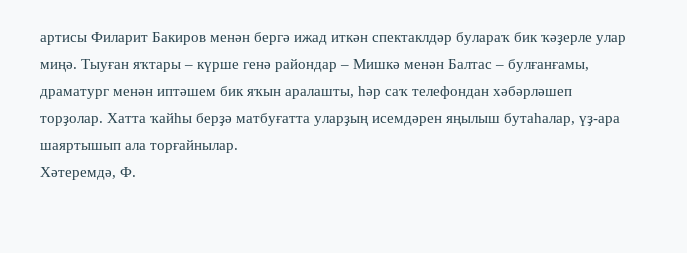артисы Филарит Бакиров менән бергә ижад иткән спектаклдәр булараҡ бик ҡәҙерле улар миңә. Тыуған яҡтары – күрше генә райондар – Мишкә менән Балтас – булғанғамы, драматург менән иптәшем бик яҡын аралашты, һәр саҡ телефондан хәбәрләшеп торҙолар. Хатта ҡайһы берҙә матбуғатта уларҙың исемдәрен яңылыш бутаһалар, үҙ-ара шаяртышып ала торғайнылар.
Хәтеремдә, Ф.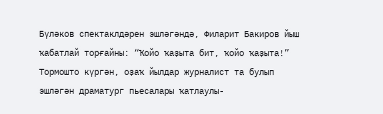Бүләков спектаклдәрен эшләгәндә, Филарит Бакиров йыш ҡабатлай торғайны: “Ҡойо ҡаҙыта бит, ҡойо ҡаҙыта!” Тормошто күргән, оҙаҡ йылдар журналист та булып эшләгән драматург пьесалары ҡатлаулы-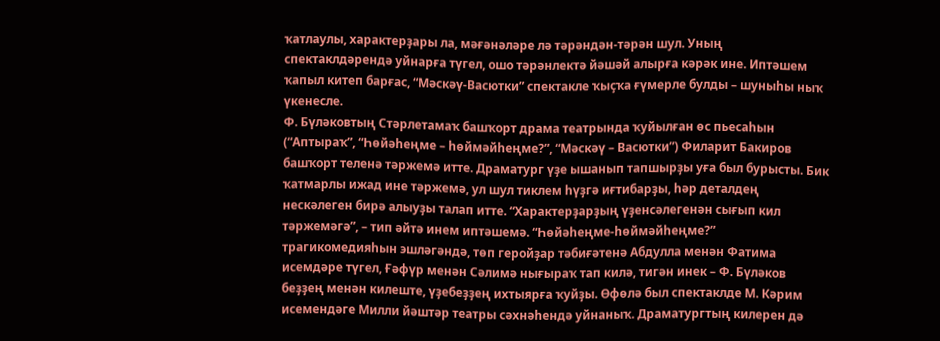ҡатлаулы, характерҙары ла, мәғәнәләре лә тәрәндән-тәрән шул. Уның спектаклдәрендә уйнарға түгел, ошо тәрәнлектә йәшәй алырға кәрәк ине. Иптәшем ҡапыл китеп барғас, “Мәскәү-Васютки” спектакле ҡыҫҡа ғүмерле булды – шуныһы ныҡ үкенесле.
Ф. Бүләковтың Стәрлетамаҡ башҡорт драма театрында ҡуйылған өс пьесаһын (“Аптыраҡ”, “Һөйәһеңме – һөймәйһеңме?”, “Мәскәү – Васютки”) Филарит Бакиров башҡорт теленә тәржемә итте. Драматург үҙе ышанып тапшырҙы уға был бурысты. Бик ҡатмарлы ижад ине тәржемә, ул шул тиклем һүҙгә иғтибарҙы, һәр деталдең нескәлеген бирә алыуҙы талап итте. “Характерҙарҙың үҙенсәлегенән сығып кил тәржемәгә”, – тип әйтә инем иптәшемә. “Һөйәһеңме-һөймәйһеңме?” трагикомедияһын эшләгәндә, төп геройҙар тәбиғәтенә Абдулла менән Фатима исемдәре түгел, Ғәфүр менән Сәлимә нығыраҡ тап килә, тигән инек – Ф. Бүләков беҙҙең менән килеште, үҙебеҙҙең ихтыярға ҡуйҙы. Өфөлә был спектаклде М. Кәрим исемендәге Милли йәштәр театры сәхнәһендә уйнаныҡ. Драматургтың килерен дә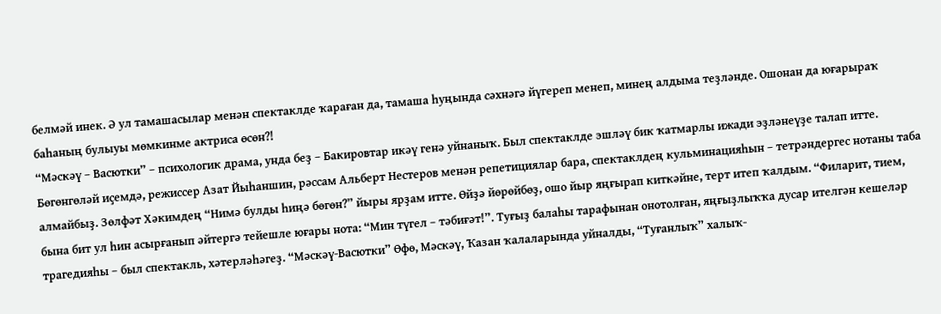белмәй инек. Ә ул тамашасылар менән спектаклде ҡараған да, тамаша һуңында сәхнәгә йүгереп менеп, минең алдыма теҙләнде. Ошонан да юғарыраҡ баһаның булыуы мөмкинме актриса өсөн?!
“Мәскәү – Васютки” – психологик драма, унда беҙ – Бакировтар икәү генә уйнаныҡ. Был спектаклде эшләү бик ҡатмарлы ижади эҙләнеүҙе талап итте. Бөгөнгөләй иҫемдә, режиссер Азат Йыһаншин, рәссам Альберт Нестеров менән репетициялар бара, спектаклдең кульминацияһын – тетрәндергес нотаны таба алмайбыҙ. Зөлфәт Хәкимдең “Нимә булды һиңә бөгөн?” йыры ярҙам итте. Өйҙә йөрөйбөҙ, ошо йыр яңғырап киткәйне, терт итеп ҡалдым. “Филарит, тием, бына бит ул һин асырғанып әйтергә тейешле юғары нота: “Мин түгел – тәбиғәт!”. Туғыҙ балаһы тарафынан онотолған, яңғыҙлыҡҡа дусар ителгән кешеләр трагедияһы – был спектакль, хәтерләһәгеҙ. “Мәскәү-Васютки” Өфө, Мәскәү, Ҡазан ҡалаларында уйналды, “Туғанлыҡ” халыҡ-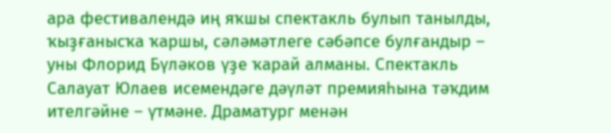ара фестивалендә иң яҡшы спектакль булып танылды, ҡыҙғанысҡа ҡаршы, сәләмәтлеге сәбәпсе булғандыр – уны Флорид Бүләков үҙе ҡарай алманы. Спектакль Салауат Юлаев исемендәге дәүләт премияһына тәҡдим ителгәйне – үтмәне. Драматург менән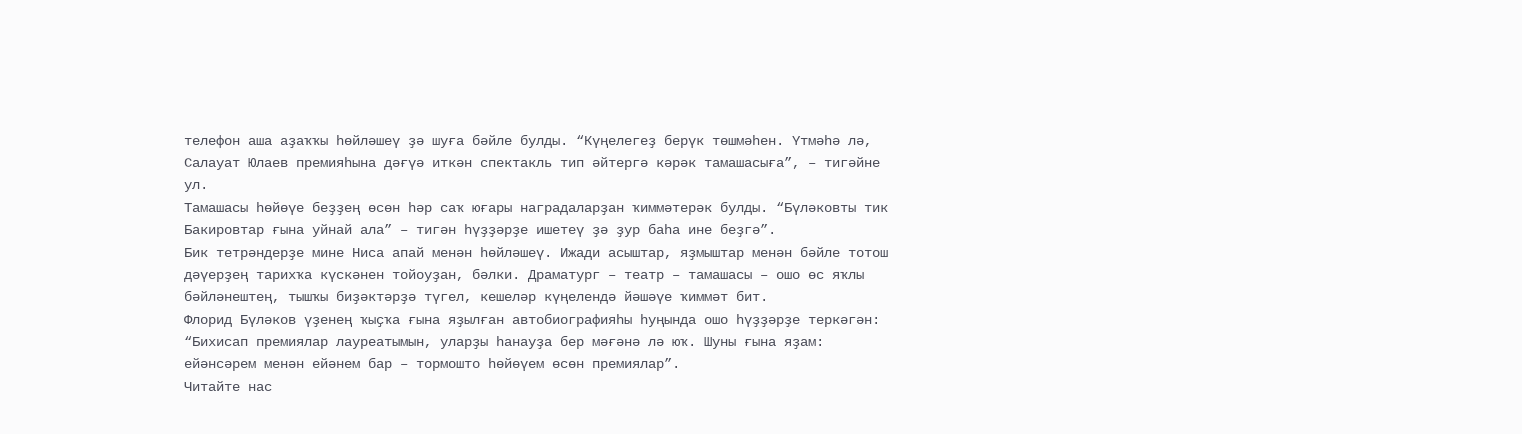телефон аша аҙаҡҡы һөйләшеү ҙә шуға бәйле булды. “Күңелегеҙ берүк төшмәһен. Үтмәһә лә, Салауат Юлаев премияһына дәғүә иткән спектакль тип әйтергә кәрәк тамашасыға”, – тигәйне ул.
Тамашасы һөйөүе беҙҙең өсөн һәр саҡ юғары наградаларҙан ҡиммәтерәк булды. “Бүләковты тик Бакировтар ғына уйнай ала” – тигән һүҙҙәрҙе ишетеү ҙә ҙур баһа ине беҙгә”.
Бик тетрәндерҙе мине Ниса апай менән һөйләшеү. Ижади асыштар, яҙмыштар менән бәйле тотош дәүерҙең тарихҡа күскәнен тойоуҙан, бәлки. Драматург – театр – тамашасы – ошо өс яҡлы бәйләнештең, тышҡы биҙәктәрҙә түгел, кешеләр күңелендә йәшәүе ҡиммәт бит.
Флорид Бүләков үҙенең ҡыҫҡа ғына яҙылған автобиографияһы һуңында ошо һүҙҙәрҙе теркәгән: “Бихисап премиялар лауреатымын, уларҙы һанауҙа бер мәғәнә лә юҡ. Шуны ғына яҙам: ейәнсәрем менән ейәнем бар – тормошто һөйөүем өсөн премиялар”.
Читайте нас